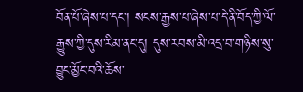བོན་པོ་ཞེས་པ་དང་། སངས་རྒྱས་པ་ཞེས་པ་དེ་ནི་བོད་ཀྱི་ལོ་རྒྱུས་ཀྱི་དུས་རིམ་ནང་དུ། དུས་རབས་མི་འདྲ་བ་གཉིས་སུ་བྱུང་མྱོང་བའི་ཆོས་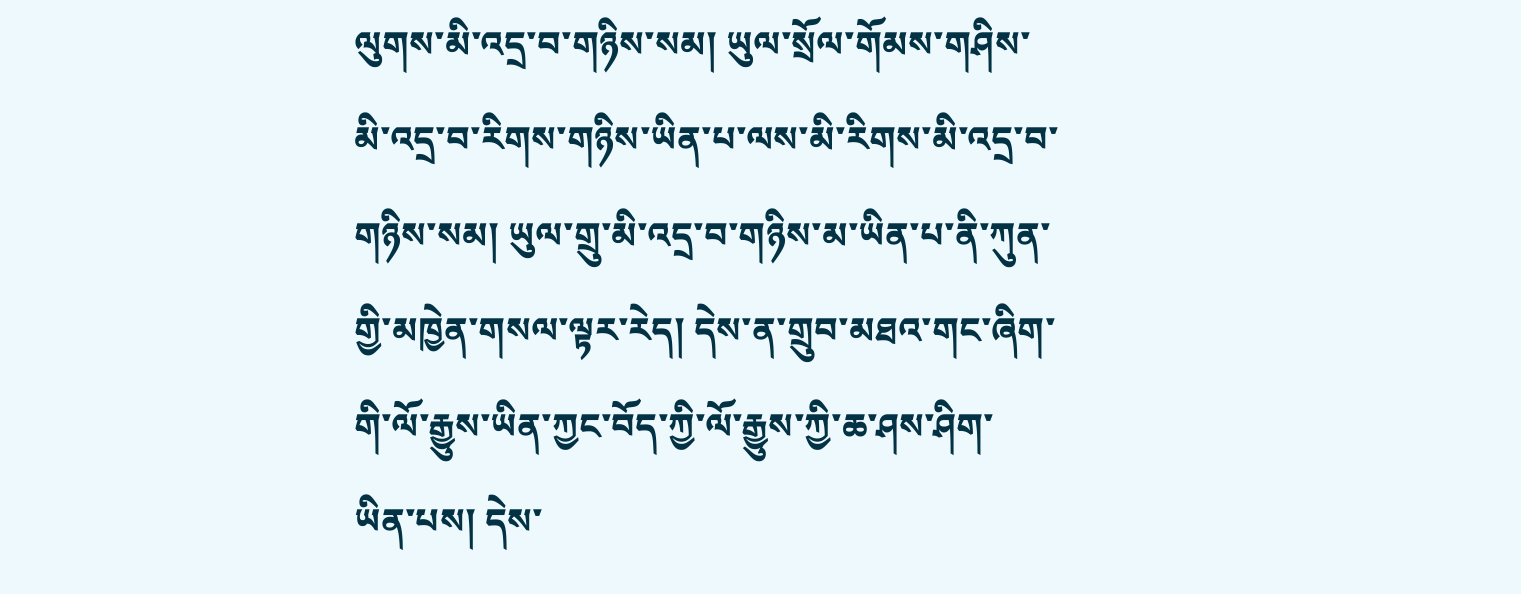ལུགས་མི་འདྲ་བ་གཉིས་སམ། ཡུལ་སྲོལ་གོམས་གཤིས་མི་འདྲ་བ་རིགས་གཉིས་ཡིན་པ་ལས་མི་རིགས་མི་འདྲ་བ་གཉིས་སམ། ཡུལ་གྲུ་མི་འདྲ་བ་གཉིས་མ་ཡིན་པ་ནི་ཀུན་གྱི་མཁྱེན་གསལ་ལྟར་རེད། དེས་ན་གྲུབ་མཐའ་གང་ཞིག་གི་ལོ་རྒྱུས་ཡིན་ཀྱང་བོད་ཀྱི་ལོ་རྒྱུས་ཀྱི་ཆ་ཤས་ཤིག་ཡིན་པས། དེས་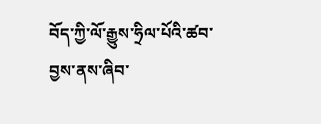བོད་ཀྱི་ལོ་རྒྱུས་ཧྲིལ་པོའི་ཚབ་བྱས་ནས་ཞིབ་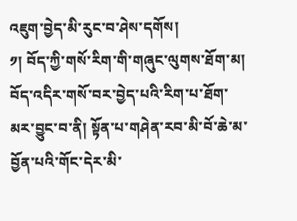འཇུག་བྱེད་མི་རུང་བ་ཤེས་དགོས།
༡། བོད་ཀྱི་གསོ་རིག་གི་གཞུང་ལུགས་ཐོག་མ།
བོད་འདིར་གསོ་བར་བྱེད་པའི་རིག་པ་ཐོག་མར་བྱུང་བ་ནི། སྟོན་པ་གཤེན་རབ་མི་བོ་ཆེ་མ་བྱོན་པའི་གོང་དེར་མི་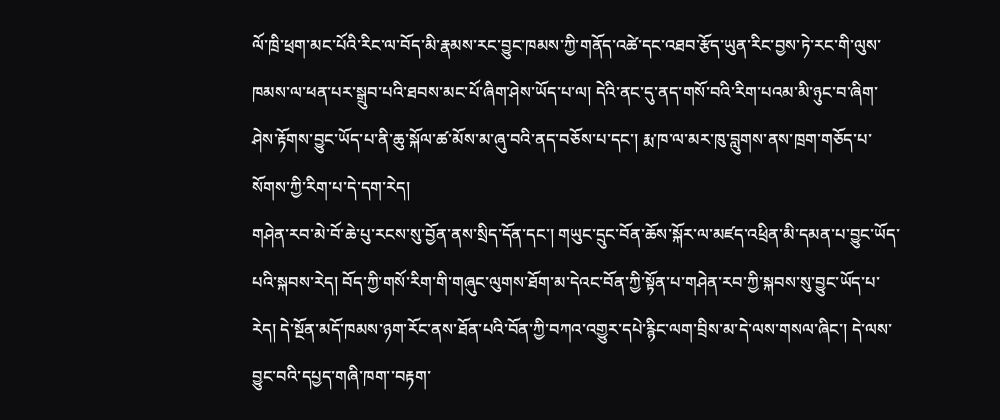ལོ་ཁྲི་ཕྲག་མང་པོའི་རིང་ལ་བོད་མི་རྣམས་རང་བྱུང་ཁམས་ཀྱི་གནོད་འཚེ་དང་འཐབ་རྩོད་ཡུན་རིང་བྱས་ཏེ་རང་གི་ལུས་ཁམས་ལ་ཕན་པར་སྒྲུབ་པའི་ཐབས་མང་པོ་ཞིག་ཤེས་ཡོད་པ་ལ། དེའི་ནང་དུ་ནད་གསོ་བའི་རིག་པའམ་མི་ཉུང་བ་ཞིག་ཤེས་རྟོགས་བྱུང་ཡོད་པ་ནི་ཆུ་སྐོལ་ཚ་མོས་མ་ཞུ་བའི་ནད་བཅོས་པ་དང་། རྨ་ཁ་ལ་མར་ཁུ་བླུགས་ནས་ཁྲག་གཅོད་པ་སོགས་ཀྱི་རིག་པ་དེ་དག་རེད།
གཤེན་རབ་མེ་བོ་ཆེ་པུ་རངས་སུ་བྱོན་ནས་སྲིད་དོན་དང་། གཡུང་དྲུང་བོན་ཆོས་སྐོར་ལ་མཛད་འཕྲིན་མི་དམན་པ་བྱུང་ཡོད་པའི་སྐབས་རེད། བོད་ཀྱི་གསོ་རིག་གི་གཞུང་ལུགས་ཐོག་མ་དེའང་བོན་ཀྱི་སྟོན་པ་གཤེན་རབ་ཀྱི་སྐབས་སུ་བྱུང་ཡོད་པ་རེད། དེ་སྔོན་མདོ་ཁམས་ཉག་རོང་ནས་ཐོན་པའི་བོན་ཀྱི་བཀའ་འགྱུར་དཔེ་རྙིང་ལག་བྲིས་མ་དེ་ལས་གསལ་ཞིང་། དེ་ལས་བྱུང་བའི་དཔྱད་གཞི་ཁག་་བརྟག་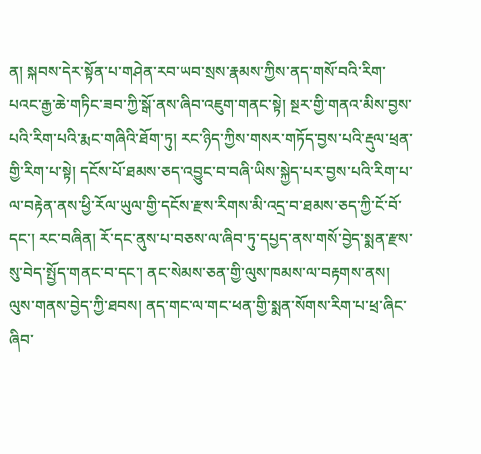ན། སྐབས་དེར་སྟོན་པ་གཤེན་རབ་ཡབ་སྲས་རྣམས་ཀྱིས་ནད་གསོ་བའི་རིག་པའང་རྒྱ་ཆེ་གཏིང་ཟབ་ཀྱི་སྒོ་ནས་ཞིབ་འཇུག་གནང་སྟེ། སྔར་གྱི་གནའ་མིས་བྱས་པའི་རིག་པའི་རྨང་གཞིའི་ཐོག་ཏུ། རང་ཉིད་ཀྱིས་གསར་གཏོད་བྱས་པའི་རྡུལ་ཕྲན་གྱི་རིག་པ་སྟེ། དངོས་པོ་ཐམས་ཅད་འབྱུང་བ་བཞི་ཡིས་སྐྱེད་པར་བྱས་པའི་རིག་པ་ལ་བརྟེན་ནས་ཕྱི་རོལ་ཡུལ་གྱི་དངོས་རྫས་རིགས་མི་འདྲ་བ་ཐམས་ཅད་ཀྱི་ངོ་བོ་དང་། རང་བཞིན། རོ་དང་ནུས་པ་བཅས་ལ་ཞིབ་ཏུ་དཔྱད་ནས་གསོ་བྱེད་སྨན་རྫས་སུ་བེད་སྤྱོད་གནང་བ་དང་། ནང་སེམས་ཅན་གྱི་ལུས་ཁམས་ལ་བརྟགས་ནས། ལུས་གནས་བྱེད་ཀྱི་ཐབས། ནད་གང་ལ་གང་ཕན་གྱི་སྨན་སོགས་རིག་པ་ཕྲ་ཞིང་ཞིབ་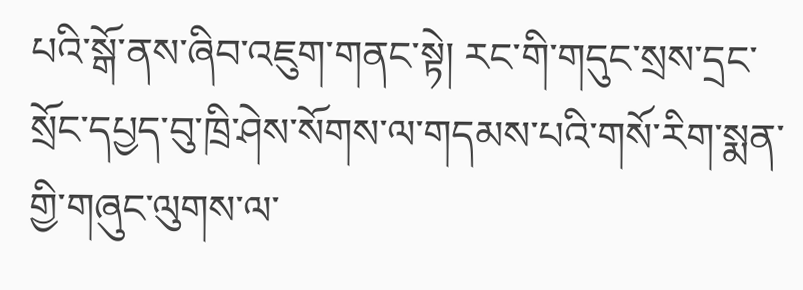པའི་སྒོ་ནས་ཞིབ་འཇུག་གནང་སྟེ། རང་གི་གདུང་སྲས་དྲང་སྲོང་དཔྱད་བུ་ཁྲི་ཤེས་སོགས་ལ་གདམས་པའི་གསོ་རིག་སྨན་གྱི་གཞུང་ལུགས་ལ་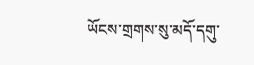ཡོངས་གྲགས་སུ་མདོ་དགུ་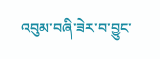འབུམ་བཞི་ཟེར་བ་བྱུང་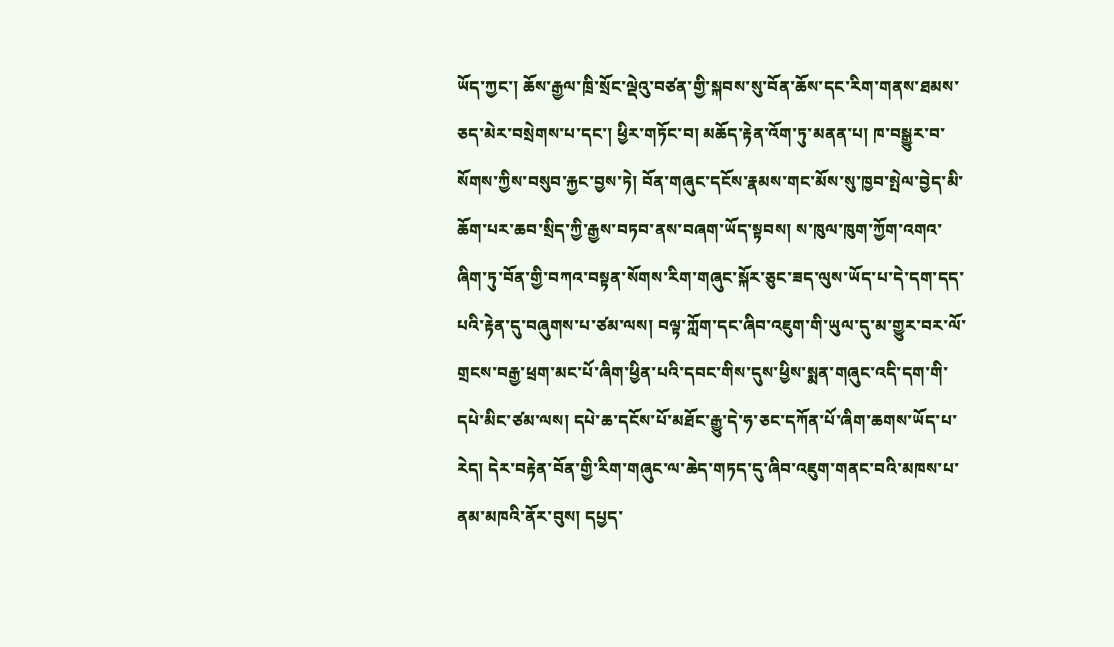ཡོད་ཀྱང་། ཆོས་རྒྱལ་ཁྲི་སྲོང་ལྡེའུ་བཙན་གྱི་སྐབས་སུ་བོན་ཆོས་དང་རིག་གནས་ཐམས་ཅད་མེར་བསྲེགས་པ་དང་། ཕྱིར་གཏོང་བ། མཆོད་རྟེན་འོག་ཏུ་མནན་པ། ཁ་བསྒྱུར་བ་སོགས་ཀྱིས་བསུབ་རྐྱང་བྱས་ཏེ། བོན་གཞུང་དངོས་རྣམས་གང་མོས་སུ་ཁྱབ་སྤེལ་བྱེད་མི་ཆོག་པར་ཆབ་སྲིད་ཀྱི་རྒྱས་བཏབ་ནས་བཞག་ཡོད་སྟབས། ས་ཁུལ་ཁུག་ཀྱོག་འགའ་ཞིག་ཏུ་བོན་གྱི་བཀའ་བསྟན་སོགས་རིག་གཞུང་སྐོར་ཅུང་ཟད་ལུས་ཡོད་པ་དེ་དག་དད་པའི་རྟེན་དུ་བཞུགས་པ་ཙམ་ལས། བལྟ་ཀློག་དང་ཞིབ་འཇུག་གི་ཡུལ་དུ་མ་གྱུར་བར་ལོ་གྲངས་བརྒྱ་ཕྲག་མང་པོ་ཞིག་ཕྱིན་པའི་དབང་གིས་དུས་ཕྱིས་སྨན་གཞུང་འདི་དག་གི་དཔེ་མིང་ཙམ་ལས། དཔེ་ཆ་དངོས་པོ་མཐོང་རྒྱུ་དེ་ཧ་ཅང་དཀོན་པོ་ཞིག་ཆགས་ཡོད་པ་རེད། དེར་བརྟེན་བོན་གྱི་རིག་གཞུང་ལ་ཆེད་གཏད་དུ་ཞིབ་འཇུག་གནང་བའི་མཁས་པ་ནམ་མཁའི་ནོར་བུས། དཔྱད་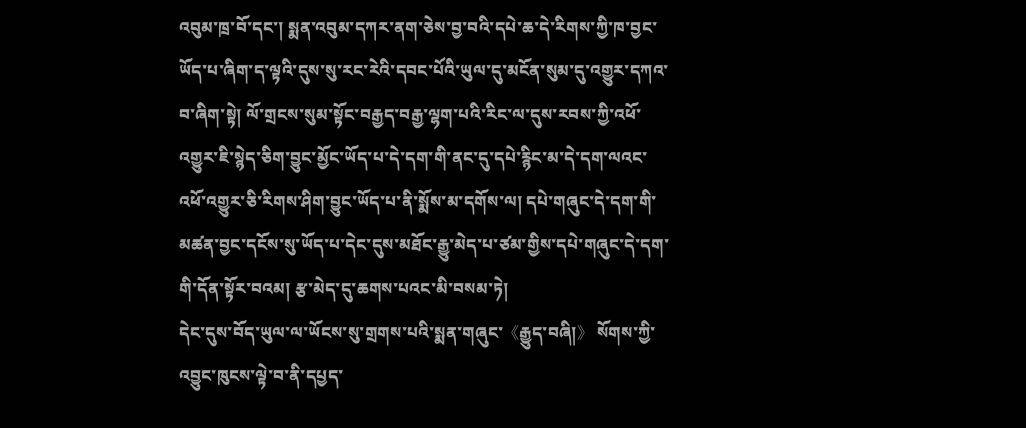འབུམ་ཁྲ་བོ་དང་། སྨན་འབུམ་དཀར་ནག་ཅེས་བྱ་བའི་དཔེ་ཆ་དེ་རིགས་ཀྱི་ཁ་བྱང་ཡོད་པ་ཞིག་ད་ལྟའི་དུས་སུ་རང་རེའི་དབང་པོའི་ཡུལ་དུ་མངོན་སུམ་དུ་འགྱུར་དཀའ་བ་ཞིག་སྟེ། ལོ་གྲངས་སུམ་སྟོང་བརྒྱད་བརྒྱ་ལྷག་པའི་རིང་ལ་དུས་རབས་ཀྱི་འཕོ་འགྱུར་ཇི་སྙེད་ཅིག་བྱུང་མྱོང་ཡོད་པ་དེ་དག་གི་ནང་དུ་དཔེ་རྙིང་མ་དེ་དག་ལའང་འཕོ་འགྱུར་ཅི་རིགས་ཤིག་བྱུང་ཡོད་པ་ནི་སྨོས་མ་དགོས་ལ། དཔེ་གཞུང་དེ་དག་གི་མཚན་བྱང་དངོས་སུ་ཡོད་པ་དེང་དུས་མཐོང་རྒྱུ་མེད་པ་ཙམ་གྱིས་དཔེ་གཞུང་དེ་དག་གི་དོན་སྟོར་བའམ། རྩ་མེད་དུ་ཆགས་པའང་མི་བསམ་ཏེ།
དེང་དུས་བོད་ཡུལ་ལ་ཡོངས་སུ་གྲགས་པའི་སྨན་གཞུང་《རྒྱུད་བཞི།》 སོགས་ཀྱི་འབྱུང་ཁུངས་ལྟེ་བ་ནི་དཔྱད་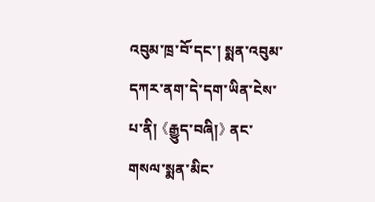འབུམ་ཁྲ་བོ་དང་། སྨན་འབུམ་དཀར་ནག་དེ་དག་ཡིན་ངེས་པ་ནི། 《རྒྱུད་བཞི།》 ནང་གསལ་སྨན་མིང་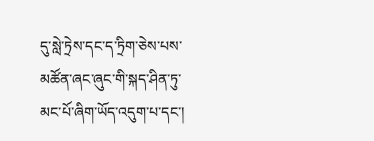དུ་སླེ་ཏྲེས་དང་ད་ཏྲིག་ཅེས་པས་མཚོན་ཞང་ཞུང་གི་སྐད་ཤིན་ཏུ་མང་པོ་ཞིག་ཡོད་འདུག་པ་དང་།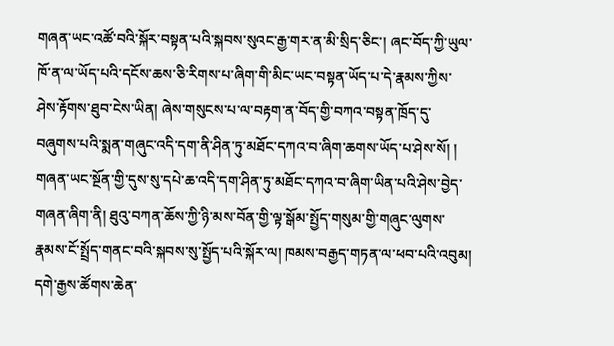གཞན་ཡང་འཚོ་བའི་སྐོར་བསྟན་པའི་སྐབས་སུའང་རྒྱ་གར་ན་མི་སྲིད་ཅིང་། ཞང་བོད་ཀྱི་ཡུལ་ཁོ་ན་ལ་ཡོད་པའི་དངོས་ཆས་ཅི་རིགས་པ་ཞིག་གི་མིང་ཡང་བསྟན་ཡོད་པ་དེ་རྣམས་ཀྱིས་ཤེས་རྟོགས་ཐུབ་ངེས་ཡིན། ཞེས་གསུངས་པ་ལ་བརྟག་ན་བོད་གྱི་བཀའ་བསྟན་ཁྲོད་དུ་བཞུགས་པའི་སྨན་གཞུང་འདི་དག་ནི་ཤིན་ཏུ་མཐོང་དཀའ་བ་ཞིག་ཆགས་ཡོད་པ་ཤེས་སོ། །
གཞན་ཡང་སྔོན་གྱི་དུས་སུ་དཔེ་ཆ་འདི་དག་ཤིན་ཏུ་མཐོང་དཀའ་བ་ཞིག་ཡིན་པའི་ཤེས་བྱེད་གཞན་ཞིག་ནི། ཐུའུ་བཀན་ཆོས་ཀྱི་ཉི་མས་བོན་གྱི་ལྟ་སྒོམ་སྤྱོད་གསུམ་གྱི་གཞུང་ལུགས་རྣམས་ངོ་སྤྲོད་གནང་བའི་སྐབས་སུ་སྤྱོད་པའི་སྐོར་ལ། ཁམས་བརྒྱད་གཏན་ལ་ཕབ་པའི་འབུམ། དགེ་རྒྱས་ཚོགས་ཆེན་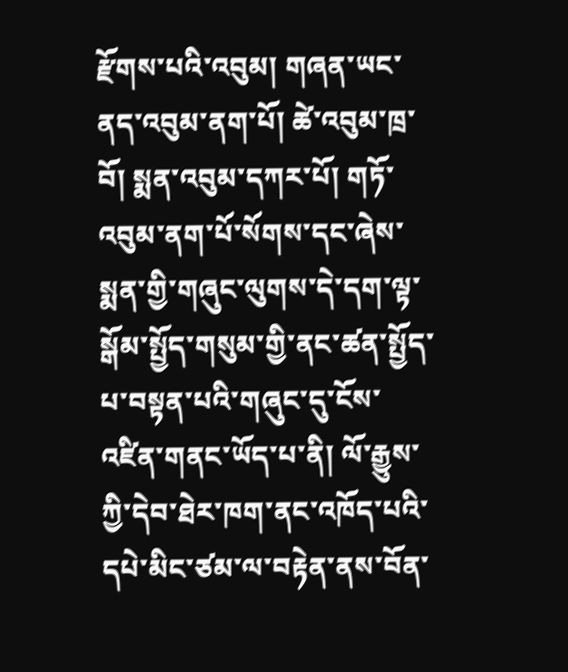རྫོགས་པའི་འབུམ། གཞན་ཡང་ནད་འབུམ་ནག་པོ། ཚེ་འབུམ་ཁྲ་བོ། སྨན་འབུམ་དཀར་པོ། གཏོ་འབུམ་ནག་པོ་སོགས་དང་ཞེས་སྨན་གྱི་གཞུང་ལུགས་དེ་དག་ལྟ་སྒོམ་སྤྱོད་གསུམ་གྱི་ནང་ཚན་སྤྱོད་པ་བསྟན་པའི་གཞུང་དུ་ངོས་འཛིན་གནང་ཡོད་པ་ནི། ལོ་རྒྱུས་ཀྱི་དེབ་ཐེར་ཁག་ནང་འཁོད་པའི་དཔེ་མིང་ཙམ་ལ་བརྟེན་ནས་བོན་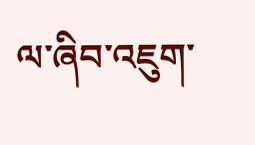ལ་ཞིབ་འཇུག་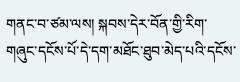གནང་བ་ཙམ་ལས། སྐབས་དེར་བོན་གྱི་རིག་གཞུང་དངོས་པོ་དེ་དག་མཐོང་ཐུབ་མེད་པའི་དངོས་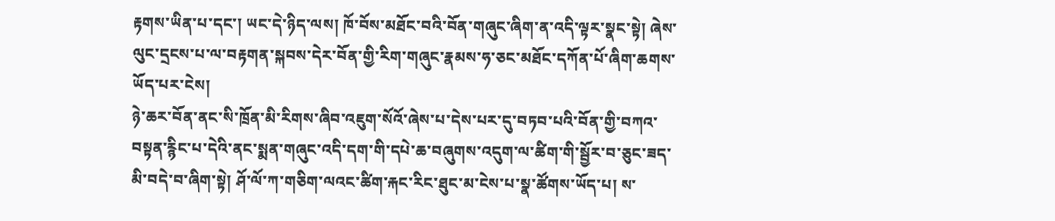རྟགས་ཡིན་པ་དང་། ཡང་དེ་ཉིད་ལས། ཁོ་བོས་མཐོང་བའི་བོན་གཞུང་ཞིག་ན་འདི་ལྟར་སྣང་སྟེ། ཞེས་ལུང་དྲངས་པ་ལ་བརྟགན་སྐབས་དེར་བོན་གྱི་རིག་གཞུང་རྣམས་ཧ་ཅང་མཐོང་དཀོན་པོ་ཞིག་ཆགས་ཡོད་པར་ངེས།
ཉེ་ཆར་བོན་ནང་སི་ཁྲོན་མི་རིགས་ཞིབ་འཇུག་སོའོ་ཞེས་པ་དེས་པར་དུ་བཏབ་པའི་བོན་གྱི་བཀའ་བསྟན་རྙིང་པ་དེའི་ནང་སྨན་གཞུང་འདི་དག་གི་དཔེ་ཆ་བཞུགས་འདུག་ལ་ཚིག་གི་སྦྱོར་བ་ཅུང་ཟད་མི་བདེ་བ་ཞིག་སྟེ། ཤོ་ལོ་ཀ་གཅིག་ལའང་ཚིག་རྐང་རིང་ཐུང་མ་ངེས་པ་སྣ་ཚོགས་ཡོད་པ། ས་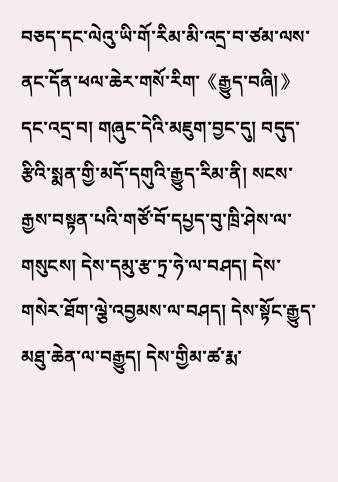བཅད་དང་ལེའུ་ཡི་གོ་རིམ་མི་འདྲ་བ་ཙམ་ལས་ནང་དོན་ཕལ་ཆེར་གསོ་རིག་《རྒྱུད་བཞི།》 དང་འདྲ་བ། གཞུང་དེའི་མཇུག་བྱང་དུ། བདུད་རྩིའི་སྨན་གྱི་མདོ་དགུའི་རྒྱུད་རིམ་ནི། སངས་རྒྱས་བསྟན་པའི་གཙོ་བོ་དཔྱད་བུ་ཁྲི་ཤེས་ལ་གསུངས། དེས་དམུ་རྩ་ཏྲ་ཧེ་ལ་བཤད། དེས་གསེར་ཐོག་ལྕེ་འབྱམས་ལ་བཤད། དེས་སྟོང་རྒྱུད་མཐུ་ཆེན་ལ་བརྒྱུད། དེས་གྱིམ་ཚ་རྨ་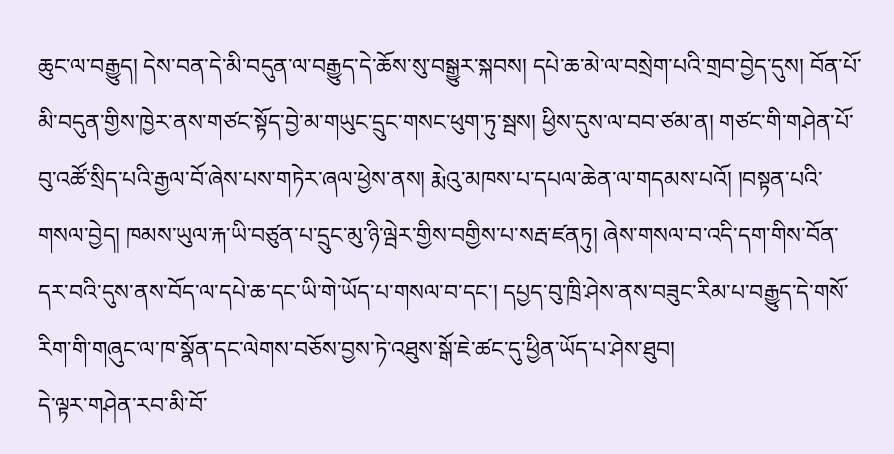ཆུང་ལ་བརྒྱུད། དེས་བན་དེ་མི་བདུན་ལ་བརྒྱུད་དེ་ཆོས་སུ་བསྒྱུར་སྐབས། དཔེ་ཆ་མེ་ལ་བསྲེག་པའི་གྲབ་བྱེད་དུས། བོན་པོ་མི་བདུན་གྱིས་ཁྱེར་ནས་གཙང་སྟོད་བྱེ་མ་གཡུང་དྲུང་གསང་ཕུག་ཏུ་སྦས། ཕྱིས་དུས་ལ་བབ་ཙམ་ན། གཙང་གི་གཤེན་པོ་བུ་འཚོ་སྲིད་པའི་རྒྱལ་བོ་ཞེས་པས་གཏེར་ཞལ་ཕྱེས་ནས། རྨེའུ་མཁས་པ་དཔལ་ཆེན་ལ་གདམས་པའོ། །བསྟན་པའི་གསལ་བྱེད། ཁམས་ཡུལ་རྐ་ཡི་བཙུན་པ་དྲུང་མུ་ཉི་ལྦེར་གྱིས་བགྱིས་པ་སརྦ་ཛནཏུ། ཞེས་གསལ་བ་འདི་དག་གིས་བོན་དར་བའི་དུས་ནས་བོད་ལ་དཔེ་ཆ་དང་ཡི་གེ་ཡོད་པ་གསལ་བ་དང་། དཔྱད་བུ་ཁྲི་ཤེས་ནས་བཟུང་རིམ་པ་བརྒྱུད་དེ་གསོ་རིག་གི་གཞུང་ལ་ཁ་སྣོན་དང་ལེགས་བཅོས་བྱས་ཏེ་འཐུས་སྒོ་ཇེ་ཚང་དུ་ཕྱིན་ཡོད་པ་ཤེས་ཐུབ།
དེ་ལྟར་གཤེན་རབ་མི་བོ་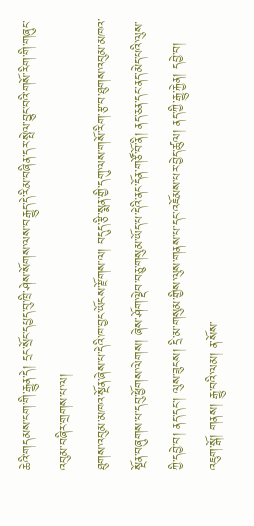ཆེའི་གདམས་ངག་གི་རྒྱུན་དེ། དྲང་སྲོང་དཔྱད་བུ་ཁྲི་ཤེས་སོགས་ལས་བརྒྱུད་དེ་རིམ་བཞིན་དར་སྤེལ་བྱུང་བའི་གསོ་རིག་གི་གཞུང་འབུམ་བཞིར་གྲགས་པ་ལ།
ཐུགས་འབུམ་མཁའ་སྔོན་ཞེས་པ་དེའི་ཁ་བྱང་ཡོངས་རྫོགས་ལ། བདུད་རྩི་སྨན་གྱི་དགུ་ལས་གསོ་རིག་རྩ་བ་ཐུགས་འབུམ་མཁའ་སྔོན་བཞུགས་པ་དབུ་ཕྱོགས་ལེགས། ཞེས་ཤོག་ལྡེབ་བཅུ་གསུམ་ཡོད་པ་དེའི་ནང་དོན་གཙོ་བོ་ནི། ནད་ཅན་དང་ནད་མེད་པའི་ལུས་ཀྱི་དབྱེ་བ། ནད་དང་། ལུས་ཟུངས། དྲི་མ་གསུམ་གྱིས་ལུས་གནས་པ་དང་འཇོམས་པར་བྱེད་ཚུལ། ནད་ཀྱི་རྒྱུ་རྐྱེན། དབྱེ་བ། འཇུག་སྒོ། གནས། རྒྱུ་བའི་ལམ། ན་སོས་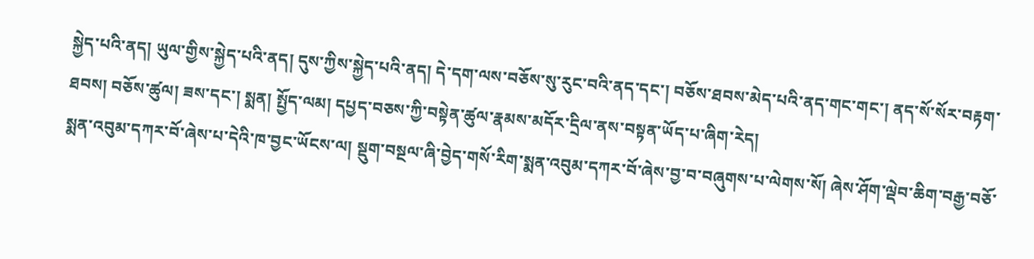སྐྱེད་པའི་ནད། ཡུལ་གྱིས་སྐྱེད་པའི་ནད། དུས་ཀྱིས་སྐྱེད་པའི་ནད། དེ་དག་ལས་བཅོས་སུ་རུང་བའི་ནད་དང་། བཅོས་ཐབས་མེད་པའི་ནད་གང་གང་། ནད་སོ་སོར་བརྟག་ཐབས། བཅོས་ཚུལ། ཟས་དང་། སྨན། སྤྱོད་ལམ། དཔྱད་བཅས་ཀྱི་བསྟེན་ཚུལ་རྣམས་མདོར་དྲིལ་ནས་བསྟན་ཡོད་པ་ཞིག་རེད།
སྨན་འབུམ་དཀར་བོ་ཞེས་པ་དེའི་ཁ་བྱང་ཡོངས་ལ། སྡུག་བསྔལ་ཞི་བྱེད་གསོ་རིག་སྨན་འབུམ་དཀར་བོ་ཞེས་བྱ་བ་བཞུགས་པ་ལེགས་སོ། ཞེས་ཤོག་ལྡེབ་ཆིག་བརྒྱ་བཅོ་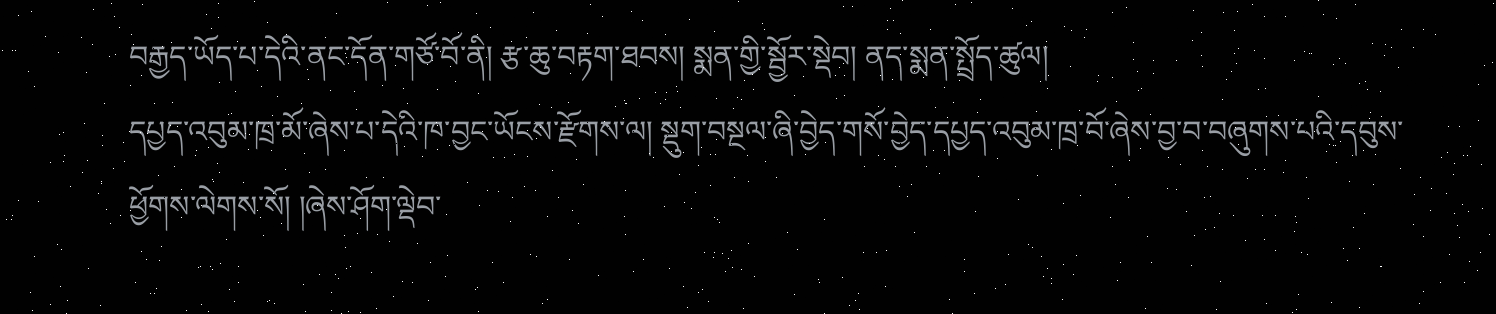བརྒྱད་ཡོད་པ་དེའི་ནང་དོན་གཙོ་བོ་ནི། རྩ་ཆུ་བརྟག་ཐབས། སྨན་གྱི་སྦྱོར་སྡེབ། ནད་སྨན་སྤྲོད་ཚུལ།
དཔྱད་འབུམ་ཁྲ་མོ་ཞེས་པ་དེའི་ཁ་བྱང་ཡོངས་རྫོགས་ལ། སྡུག་བསྔལ་ཞི་བྱེད་གསོ་བྱེད་དཔྱད་འབུམ་ཁྲ་བོ་ཞེས་བྱ་བ་བཞུགས་པའི་དབུས་ཕྱོགས་ལེགས་སོ། །ཞེས་ཤོག་ལྡེབ་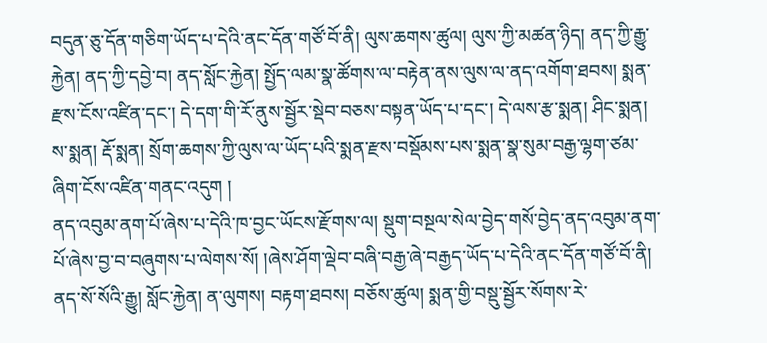བདུན་ཅུ་དོན་གཅིག་ཡོད་པ་དེའི་ནང་དོན་གཙོ་བོ་ནི། ལུས་ཆགས་ཚུལ། ལུས་ཀྱི་མཚན་ཉིད། ནད་ཀྱི་རྒྱུ་རྐྱེན། ནད་ཀྱི་དབྱེ་བ། ནད་སློང་རྐྱེན། སྤྱོད་ལམ་སྣ་ཚོགས་ལ་བརྟེན་ནས་ལུས་ལ་ནད་འགོག་ཐབས། སྨན་རྫས་ངོས་འཛིན་དང་། དེ་དག་གི་རོ་ནུས་སྦྱོར་སྡེབ་བཅས་བསྟན་ཡོད་པ་དང་། དེ་ལས་རྩ་སྨན། ཤིང་སྨན། ས་སྨན། རྡོ་སྨན། སྲོག་ཆགས་ཀྱི་ལུས་ལ་ཡོད་པའི་སྨན་རྫས་བསྡོམས་པས་སྨན་སྣ་སུམ་བརྒྱ་ལྷག་ཙམ་ཞིག་ངོས་འཛིན་གནང་འདུག །
ནད་འབུམ་ནག་པོ་ཞེས་པ་དེའི་ཁ་བྱང་ཡོངས་རྫོགས་ལ། སྡུག་བསྔལ་སེལ་བྱེད་གསོ་བྱེད་ནད་འབུམ་ནག་པོ་ཞེས་བྱ་བ་བཞུགས་པ་ལེགས་སོ། །ཞེས་ཤོག་ལྡེབ་བཞི་བརྒྱ་ཞེ་བརྒྱད་ཡོད་པ་དེའི་ནང་དོན་གཙོ་བོ་ནི། ནད་སོ་སོའི་རྒྱུ། སློང་རྐྱེན། ན་ལུགས། བརྟག་ཐབས། བཅོས་ཚུལ། སྨན་གྱི་བསྡུ་སྦྱོར་སོགས་རེ་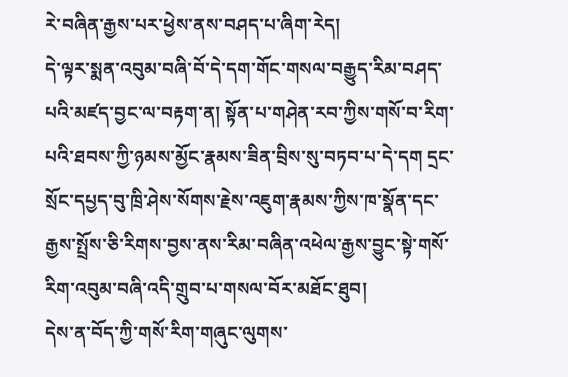རེ་བཞིན་རྒྱས་པར་ཕྱེས་ནས་བཤད་པ་ཞིག་རེད།
དེ་ལྟར་སྨན་འབུམ་བཞི་བོ་དེ་དག་གོང་གསལ་བརྒྱུད་རིམ་བཤད་པའི་མཛད་བྱང་ལ་བརྟག་ན། སྟོན་པ་གཤེན་རབ་ཀྱིས་གསོ་བ་རིག་པའི་ཐབས་ཀྱི་ཉམས་མྱོང་རྣམས་ཟིན་བྲིས་སུ་བཏབ་པ་དེ་དག དྲང་སྲོང་དཔྱད་བུ་ཁྲི་ཤེས་སོགས་རྗེས་འཇུག་རྣམས་ཀྱིས་ཁ་སྣོན་དང་རྒྱས་སྤྲོས་ཅི་རིགས་བྱས་ནས་རིམ་བཞིན་འཕེལ་རྒྱས་བྱུང་སྟེ་གསོ་རིག་འབུམ་བཞི་འདི་གྲུབ་པ་གསལ་བོར་མཐོང་ཐུབ།
དེས་ན་བོད་ཀྱི་གསོ་རིག་གཞུང་ལུགས་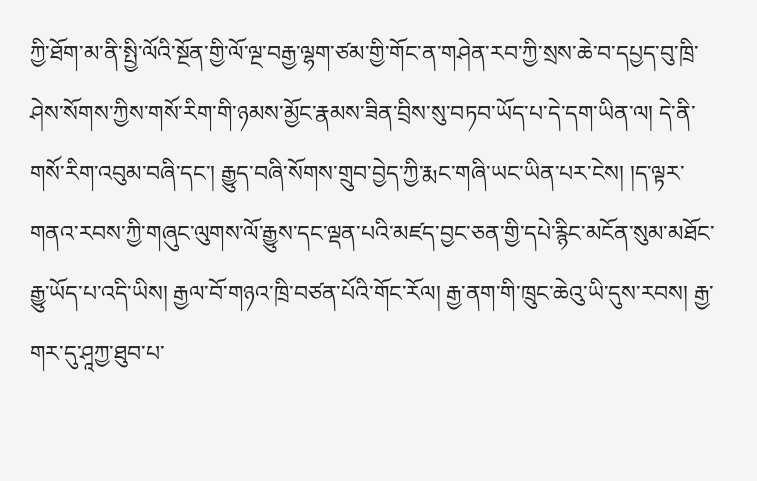ཀྱི་ཐོག་མ་ནི་སྤྱི་ལོའི་སྔོན་གྱི་ལོ་ལྔ་བརྒྱ་ལྷག་ཙམ་གྱི་གོང་ན་གཤེན་རབ་ཀྱི་སྲས་ཆེ་བ་དཔྱད་བུ་ཁྲི་ཤེས་སོགས་ཀྱིས་གསོ་རིག་གི་ཉམས་མྱོང་རྣམས་ཟིན་བྲིས་སུ་བཏབ་ཡོད་པ་དེ་དག་ཡིན་ལ། དེ་ནི་གསོ་རིག་འབུམ་བཞི་དང་། རྒྱུད་བཞི་སོགས་གྲུབ་བྱེད་ཀྱི་རྨང་གཞི་ཡང་ཡིན་པར་ངེས། །ད་ལྟར་གནའ་རབས་ཀྱི་གཞུང་ལུགས་ལོ་རྒྱུས་དང་ལྡན་པའི་མཛད་བྱང་ཅན་གྱི་དཔེ་རྙིང་མངོན་སུམ་མཐོང་རྒྱུ་ཡོད་པ་འདི་ཡིས། རྒྱལ་བོ་གཉའ་ཁྲི་བཙན་པོའི་གོང་རོལ། རྒྱ་ནག་གི་ཁྲུང་ཆེའུ་ཡི་དུས་རབས། རྒྱ་གར་དུ་ཤཱཀྱ་ཐུབ་པ་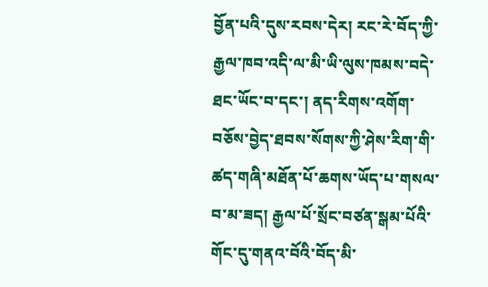བྱོན་པའི་དུས་རབས་དེར། རང་རེ་བོད་ཀྱི་རྒྱལ་ཁབ་འདི་ལ་མི་ཡི་ལུས་ཁམས་བདེ་ཐང་ཡོང་བ་དང་། ནད་རིགས་འགོག་བཅོས་བྱེད་ཐབས་སོགས་ཀྱི་ཤེས་རིག་གི་ཚད་གཞི་མཐོན་པོ་ཆགས་ཡོད་པ་གསལ་བ་མ་ཟད། རྒྱལ་པོ་སྲོང་བཙན་སྒམ་པོའི་གོང་དུ་གནའ་བོའི་བོད་མི་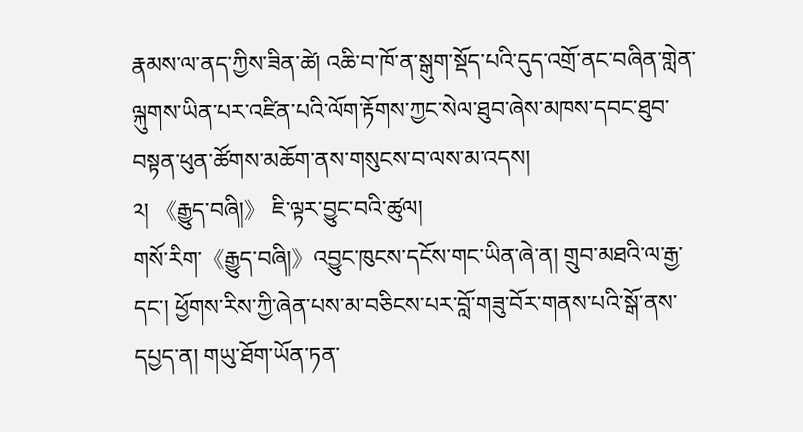རྣམས་ལ་ནད་ཀྱིས་ཟིན་ཚེ། འཆི་བ་ཁོ་ན་སྒུག་སྡོད་པའི་དུད་འགྲོ་ནང་བཞིན་གླེན་ལྐུགས་ཡིན་པར་འཛིན་པའི་ལོག་རྟོགས་ཀྱང་སེལ་ཐུབ་ཞེས་མཁས་དབང་ཐུབ་བསྟན་ཕུན་ཚོགས་མཆོག་ནས་གསུངས་བ་ལས་མ་འདས།
༢། 《རྒྱུད་བཞི།》 ཇི་ལྟར་བྱུང་བའི་ཚུལ།
གསོ་རིག་《རྒྱུད་བཞི།》འབྱུང་ཁུངས་དངོས་གང་ཡིན་ཞེ་ན། གྲུབ་མཐའི་ལ་རྒྱ་དང་། ཕྱོགས་རིས་ཀྱི་ཞེན་པས་མ་བཅིངས་པར་བློ་གཟུ་བོར་གནས་པའི་སྒོ་ནས་དཔྱད་ན། གཡུ་ཐོག་ཡོན་ཏན་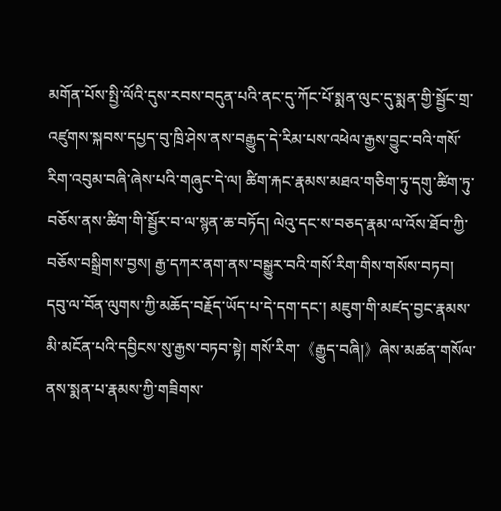མགོན་པོས་སྤྱི་ལོའི་དུས་རབས་བདུན་པའི་ནང་དུ་ཀོང་པོ་སྨན་ལུང་དུ་སྨན་གྱི་སྦྱོང་གྲ་འཛུགས་སྐབས་དཔྱད་བུ་ཁྲི་ཤེས་ནས་བརྒྱུད་དེ་རིམ་པས་འཕེལ་རྒྱས་བྱུང་བའི་གསོ་རིག་འབུམ་བཞི་ཞེས་པའི་གཞུང་དེ་ལ། ཚིག་རྐང་རྣམས་མཐའ་གཅིག་ཏུ་དགུ་ཚིག་ཏུ་བཅོས་ནས་ཚིག་གི་སྦྱོར་བ་ལ་སྙན་ཆ་བཏོད། ལེའུ་དང་ས་བཅད་རྣམ་ལ་འོས་ཐོབ་ཀྱི་བཅོས་བསྒྲིགས་བྱས། རྒྱ་དཀར་ནག་ནས་བསྒྱུར་བའི་གསོ་རིག་གིས་གསོས་བཏབ། དབུ་ལ་བོན་ལུགས་ཀྱི་མཆོད་བརྗོད་ཡོད་པ་དེ་དག་དང་། མཇུག་གི་མཛད་བྱང་རྣམས་མི་མངོན་པའི་དབྱིངས་སུ་རྒྱས་བཏབ་སྟེ། གསོ་རིག་《རྒྱུད་བཞི།》ཞེས་མཚན་གསོལ་ནས་སྨན་པ་རྣམས་ཀྱི་གཟིགས་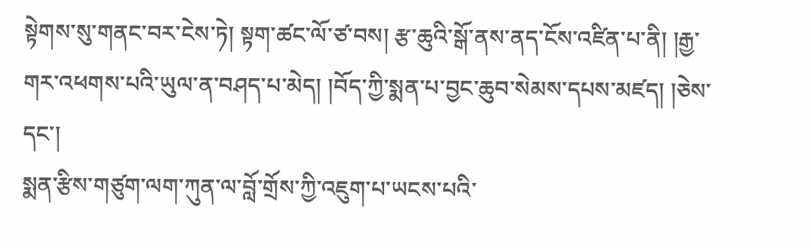སྟེགས་སུ་གནང་བར་ངེས་ཏེ། སྟག་ཚང་ལོ་ཙ་བས། རྩ་ཆུའི་སྒོ་ནས་ནད་ངོས་འཛིན་པ་ནི། །རྒྱ་གར་འཕགས་པའི་ཡུལ་ན་བཤད་པ་མེད། །བོད་ཀྱི་སྨན་པ་བྱང་ཆུབ་སེམས་དཔས་མཛད། །ཅེས་དང་།
སྨན་རྩིས་གཙུག་ལག་ཀུན་ལ་བློ་གྲོས་ཀྱི་འཇུག་པ་ཡངས་པའི་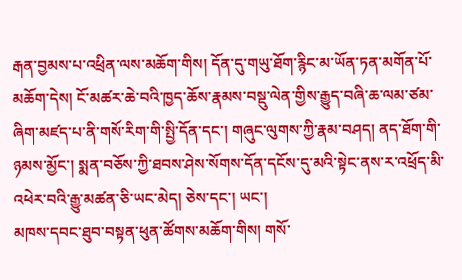རྒན་བྱམས་པ་འཕྲིན་ལས་མཆོག་གིས། དོན་དུ་གཡུ་ཐོག་རྙིང་མ་ཡོན་ཏན་མགོན་པོ་མཆོག་དེས། ངོ་མཚར་ཆེ་བའི་ཁྱད་ཆོས་རྣམས་བསྡུ་ལེན་གྱིས་རྒྱུད་བཞི་ཆ་ལམ་ཙམ་ཞིག་མཛད་པ་ནི་གསོ་རིག་གི་སྤྱི་དོན་དང་། གཞུང་ལུགས་ཀྱི་རྣམ་བཤད། ནད་ཐོག་གི་ཉམས་མྱོང་། སྨན་བཅོས་ཀྱི་ཐབས་ཤེས་སོགས་དོན་དངོས་དུ་མའི་སྟེང་ནས་ར་འཕྲོད་མི་འཕེར་བའི་རྒྱུ་མཚན་ཅི་ཡང་མེད། ཅེས་དང་། ཡང་།
མཁས་དབང་ཐུབ་བསྟན་ཕུན་ཚོགས་མཆོག་གིས། གསོ་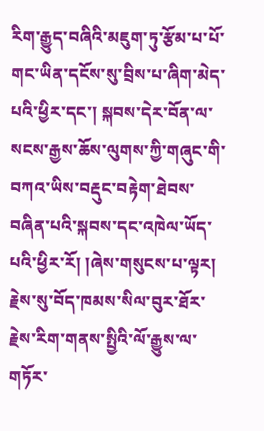རིག་རྒྱུད་བཞིའི་མཇུག་ཏུ་རྩོམ་པ་པོ་གང་ཡིན་དངོས་སུ་བྲིས་པ་ཞིག་མེད་པའི་ཕྱིར་དང་། སྐབས་དེར་བོན་ལ་སངས་རྒྱས་ཆོས་ལུགས་ཀྱི་གཞུང་གི་བཀའ་ཡིས་བརྡུང་བརྟེག་ཐེབས་བཞིན་པའི་སྐབས་དང་འཁེལ་ཡོད་པའི་ཕྱིར་རོ། །ཞེས་གསུངས་པ་ལྟར། རྗེས་སུ་བོད་ཁམས་སིལ་བུར་ཐོར་རྗེས་རིག་གནས་སྤྱིའི་ལོ་རྒྱུས་ལ་གཏོར་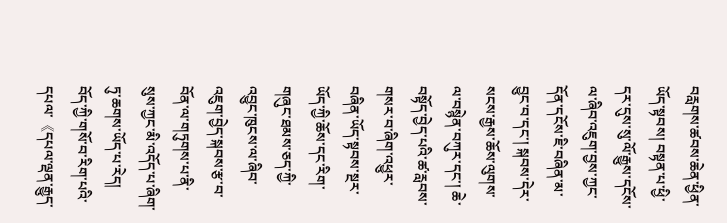བརླགས་ཚབས་ཆེན་ཕྱིན་ཡོད་སྟབས། བསྟན་པ་ཕྱི་དར་དུས་སུ་ལོ་རྒྱུས་དངོས་ལ་ཞིབ་འཇུག་བྱས་ཀྱང་དོན་དངོས་ཇི་བཞིན་མ་བྱུང་བ་དང་། སྐབས་དེར་སངས་རྒྱས་ཆོས་ལུགས་ལ་བསྙེན་བཀུར་དང་། ཆེ་བསྟོད་བྱེད་པའི་ཚ་རླབས་གསར་བ་ཞིག་འཕྱུར་བཞིན་ཡོད་སྟབས་སྔར་ཡོད་ཀྱི་ཆོས་དང་རིག་གཞུང་ཐམས་ཅད་ཀྱི་འབྱུང་ཁུངས་ལ་ཞིབ་འཇུག་བྱེད་སྐབས་རྩ་བ་བོན་ལ་གཏུགས་པ་ནི་སུས་ཀྱང་མི་འདོད་པ་ཞིག་ཏུ་ཆགས་ཡོད་པ་རེད།
བོད་ཀྱི་གསོ་བ་རིག་པའི་དཔལ་《དཔལ་ལྡན་རྒྱུད་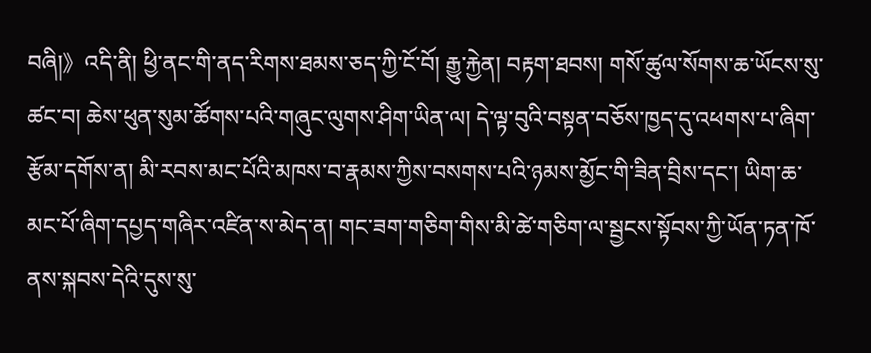བཞི།》འདི་ནི། ཕྱི་ནང་གི་ནད་རིགས་ཐམས་ཅད་ཀྱི་ངོ་བོ། རྒྱུ་རྐྱེན། བརྟག་ཐབས། གསོ་ཚུལ་སོགས་ཆ་ཡོངས་སུ་ཚང་བ། ཆེས་ཕུན་སུམ་ཚོགས་པའི་གཞུང་ལུགས་ཤིག་ཡིན་ལ། དེ་ལྟ་བུའི་བསྟན་བཅོས་ཁྱད་དུ་འཕགས་པ་ཞིག་རྩོམ་དགོས་ན། མི་རབས་མང་པོའི་མཁས་བ་རྣམས་ཀྱིས་བསགས་པའི་ཉམས་མྱོང་གི་ཟིན་བྲིས་དང་། ཡིག་ཆ་མང་པོ་ཞིག་དཔྱད་གཞིར་འཛིན་ས་མེད་ན། གང་ཟག་གཅིག་གིས་མི་ཚེ་གཅིག་ལ་སྦྱངས་སྟོབས་ཀྱི་ཡོན་ཏན་ཁོ་ནས་སྐབས་དེའི་དུས་སུ་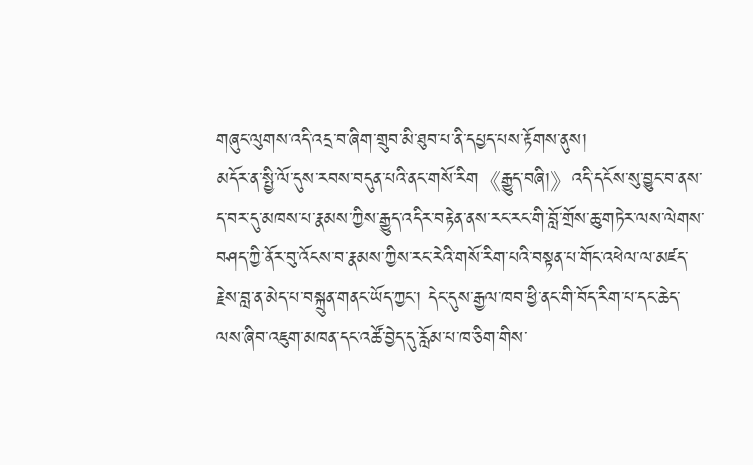གཞུང་ལུགས་འདི་འདྲ་བ་ཞིག་གྲུབ་མི་ཐུབ་པ་ནི་དཔྱད་པས་རྟོགས་ནུས།
མདོར་ན་སྤྱི་ལོ་དུས་རབས་བདུན་པའི་ནང་གསོ་རིག《རྒྱུད་བཞི།》འདི་དངོས་སུ་བྱུང་བ་ནས་ད་བར་དུ་མཁས་པ་རྣམས་ཀྱིས་རྒྱུད་འདིར་བརྟེན་ནས་རང་རང་གི་བློ་གྲོས་ཆུ་གཏེར་ལས་ལེགས་བཤད་ཀྱི་ནོར་བུ་འོངས་བ་རྣམས་ཀྱིས་རང་རེའི་གསོ་རིག་པའི་བསྟན་པ་གོང་འཕེལ་ལ་མཛད་རྗེས་བླ་ན་མེད་པ་བསྐྲུན་གནང་ཡོད་ཀྱང་། དེང་དུས་རྒྱལ་ཁབ་ཕྱི་ནང་གི་བོད་རིག་པ་དང་ཆེད་ལས་ཞིབ་འཇུག་མཁན་དང་འཚོ་བྱེད་དུ་རློམ་པ་ཁ་ཅིག་གིས་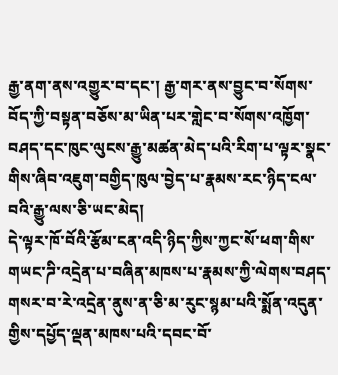རྒྱ་ནག་ནས་འགྱུར་བ་དང་། རྒྱ་གར་ནས་བྱུང་བ་སོགས་བོད་ཀྱི་བསྟན་བཅོས་མ་ཡིན་པར་གླེང་བ་སོགས་འཁྱོག་བཤད་དང་ཁུང་ལུངས་རྒྱུ་མཚན་མེད་པའི་རིག་པ་ལྟར་སྣང་གིས་ཞིབ་འཇུག་བགྱིད་ཁུལ་བྱེད་པ་རྣམས་རང་ཉིད་ངལ་བའི་རྒྱུ་ལས་ཅི་ཡང་མེད།
དེ་ལྟར་ཁོ་བོའི་རྩོམ་ངན་འདི་ཉིད་ཀྱིས་ཀྱང་སོ་ཕག་གིས་གཡང་ཌི་འདྲེན་པ་བཞིན་མཁས་པ་རྣམས་ཀྱི་ལེགས་བཤད་གསར་བ་རེ་འདྲེན་ནུས་ན་ཅི་མ་རུང་སྙམ་པའི་སྨོན་འདུན་གྱིས་དཔྱོད་ལྡན་མཁས་པའི་དབང་བོ་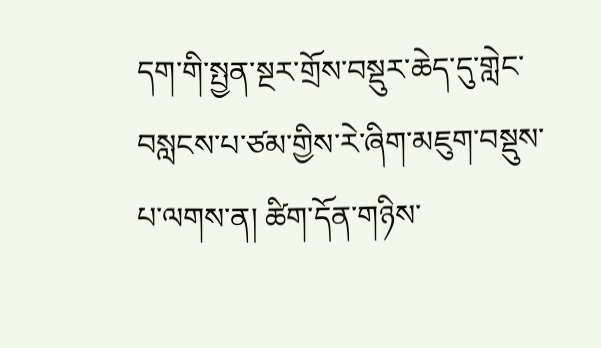དག་གི་སྤྱན་སྔར་གྲོས་བསྡུར་ཆེད་དུ་གླེང་བསླངས་པ་ཙམ་གྱིས་རེ་ཞིག་མཇུག་བསྡུས་པ་ལགས་ན། ཚིག་དོན་གཉིས་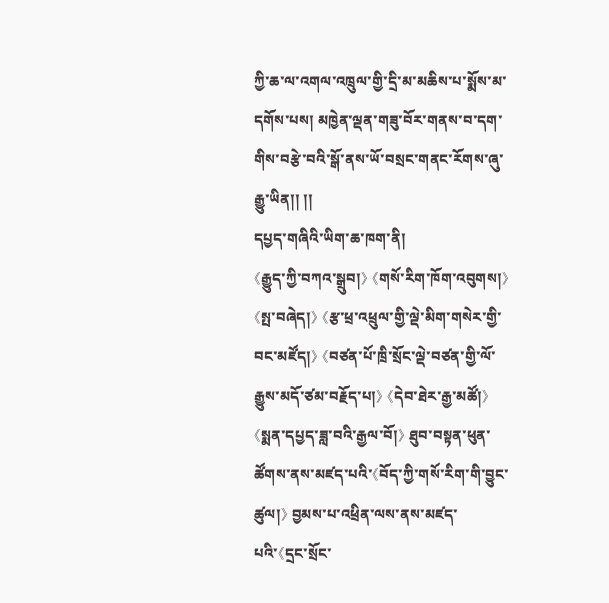ཀྱི་ཆ་ལ་འགལ་འཁྲུལ་གྱི་དྲི་མ་མཆིས་པ་སྨོས་མ་དགོས་པས། མཁྱེན་ལྡན་གཟུ་བོར་གནས་བ་དག་གིས་བརྩེ་བའི་སྒོ་ནས་ཡོ་བསྲང་གནང་རོགས་ཞུ་རྒྱུ་ཡིན།། །།
དཔྱད་གཞིའི་ཡིག་ཆ་ཁག་ནི།
《རྒྱུད་ཀྱི་བཀའ་སྒྲུབ།》 《གསོ་རིག་ཁོག་འབུགས།》 《སྤ་བཞེད།》 《རྩ་ཕྲ་འཕྲུལ་གྱི་ལྡེ་མིག་གསེར་གྱི་བང་མཛོད།》 《བཙན་པོ་ཁྲི་སྲོང་ལྡེ་བཙན་གྱི་ལོ་རྒྱུས་མདོ་ཙམ་བརྗོད་པ།》 《དེབ་ཐེར་རྒྱ་མཚོ།》 《སྨན་དཔྱད་ཟླ་བའི་རྒྱལ་བོ།》 ཐུབ་བསྟན་ཕུན་ཚོགས་ནས་མཛད་པའི་《བོད་ཀྱི་གསོ་རིག་གི་བྱུང་ཚུལ།》 བྱམས་པ་འཕྲིན་ལས་ནས་མཛད་པའི་《དྲང་སྲོང་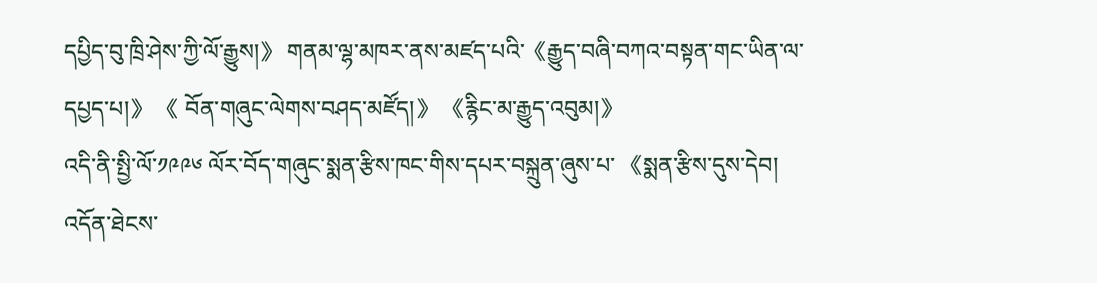དཔྱིད་བུ་ཁྲི་ཤེས་ཀྱི་ལོ་རྒྱུས།》 གནམ་ལྷ་མཁར་ནས་མཛད་པའི་《རྒྱུད་བཞི་བཀའ་བསྟན་གང་ཡིན་ལ་དཔྱད་པ།》 《 བོན་གཞུང་ལེགས་བཤད་མཛོད།》 《རྙིང་མ་རྒྱུད་འབུམ།》
འདི་ནི་སྤྱི་ལོ་༡༩༩༦ ལོར་བོད་གཞུང་སྨན་རྩིས་ཁང་གིས་དཔར་བསྐྲུན་ཞུས་པ་ 《སྨན་རྩིས་དུས་དེབ། འདོན་ཐེངས་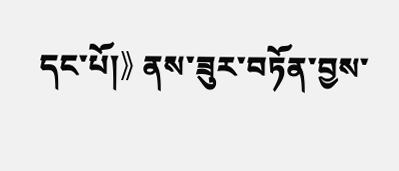དང་པོ།》 ནས་ཟུར་བཏོན་བྱས་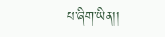པ་ཞིག་ཡིན།།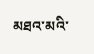མཐའ་མའི་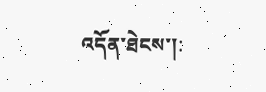འདོན་ཐེངས་།: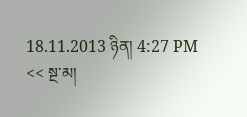18.11.2013 ཉིན། 4:27 PM
<< སྔ་མ།